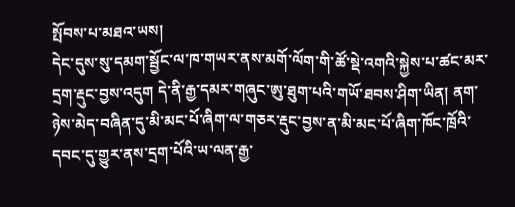སྤོབས་པ་མཐའ་ཡས།
དེང་དུས་སུ་དམག་སྦྱོང་ལ་ཁ་གཡར་ནས་མགོ་ལོག་གི་ཚོ་སྡེ་འགའི་སྐྱེས་པ་ཚང་མར་དྲག་རྡུང་བྱས་འདུག དེ་ནི་རྒྱ་དམར་གཞུང་ཨུ་ཐུག་པའི་གཡོ་ཐབས་ཤིག་ཡིན། ནག་ཉེས་མེད་བཞིན་དུ་མི་མང་པོ་ཞིག་ལ་གཅར་རྡུང་བྱས་ན་མི་མང་པོ་ཞིག་ཁོང་ཁྲོའི་དབང་དུ་གྱུར་ནས་དྲག་པོའི་ཡ་ལན་རྒྱ་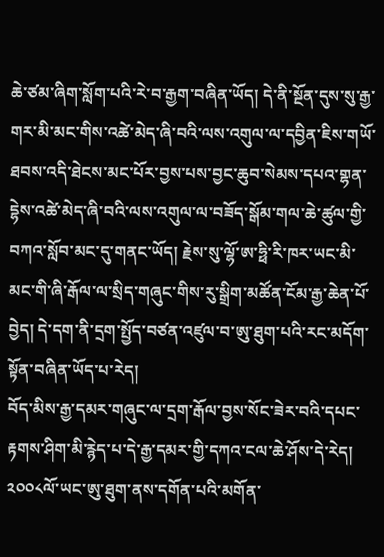ཆེ་ཙམ་ཞིག་སློག་པའི་རེ་བ་རྒྱག་བཞིན་ཡོད། དེ་ནི་སྔོན་དུས་སུ་རྒྱ་གར་མི་མང་གིས་འཚེ་མེད་ཞི་བའི་ལས་འགུལ་ལ་དབྱིན་ཇིས་གཡོ་ཐབས་འདི་ཐེངས་མང་པོར་བྱས་པས་བྱང་ཆུབ་སེམས་དཔའ་གྷན་དྷེས་འཚེ་མེད་ཞི་བའི་ལས་འགུལ་ལ་བཟོད་སྒོམ་གལ་ཆེ་ཚུལ་གྱི་བཀའ་སློབ་མང་དུ་གནང་ཡོད། རྗེས་སུ་ལྷོ་ཨ་ཧྥི་རི་ཁར་ཡང་མི་མང་གི་ཞི་རྒོལ་ལ་སྲིད་གཞུང་གིས་རུ་སྒྲིག་མཚོན་ངོམ་རྒྱ་ཆེན་པོ་བྱེད། དེ་དག་ནི་དྲག་སྤྱོད་བཙན་འཛུལ་བ་ཨུ་ཐུག་པའི་རང་མདོག་སྟོན་བཞིན་ཡོད་པ་རེད།
བོད་མིས་རྒྱ་དམར་གཞུང་ལ་དྲག་རྒོལ་བྱས་སོང་ཟེར་བའི་དཔང་རྟགས་ཤིག་མི་རྙེད་པ་དེ་རྒྱ་དམར་གྱི་དཀའ་ངལ་ཆེ་ཤོས་དེ་རེད། ༢༠༠༨ལོ་ཡང་ཨུ་ཐུག་ནས་དགོན་པའི་མགོན་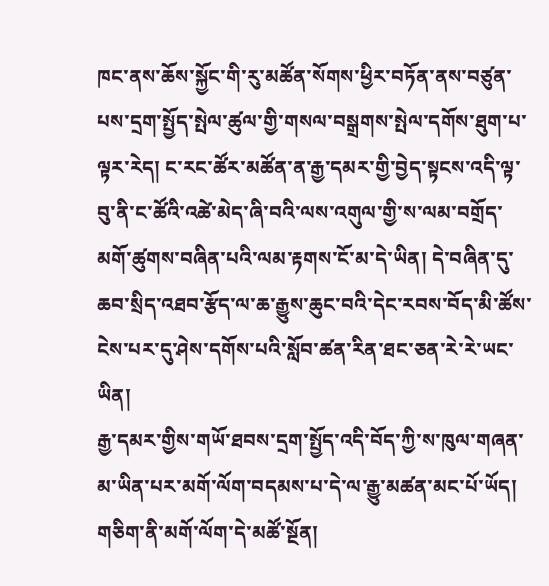ཁང་ནས་ཆོས་སྐྱོང་གི་རུ་མཚོན་སོགས་ཕྱིར་བཏོན་ནས་བཙུན་པས་དྲག་སྤྱོད་སྤེལ་ཚུལ་གྱི་གསལ་བསྒྲགས་སྤེལ་དགོས་ཐུག་པ་ལྟར་རེད། ང་རང་ཚོར་མཚོན་ན་རྒྱ་དམར་གྱི་བྱེད་སྟངས་འདི་ལྟ་བུ་ནི་ང་ཚོའི་འཚེ་མེད་ཞི་བའི་ལས་འགུལ་གྱི་ས་ལམ་བགྲོད་མགོ་ཚུགས་བཞིན་པའི་ལམ་རྟགས་ངོ་མ་དེ་ཡིན། དེ་བཞིན་དུ་ཆབ་སྲིད་འཐབ་རྩོད་ལ་ཆ་རྒྱུས་ཆུང་བའི་དེང་རབས་བོད་མི་ཚོས་ངེས་པར་དུ་ཤེས་དགོས་པའི་སློབ་ཚན་རིན་ཐང་ཅན་རེ་རེ་ཡང་ཡིན།
རྒྱ་དམར་གྱིས་གཡོ་ཐབས་དྲག་སྤྱོད་འདི་བོད་ཀྱི་ས་ཁུལ་གཞན་མ་ཡིན་པར་མགོ་ལོག་བདམས་པ་དེ་ལ་རྒྱུ་མཚན་མང་པོ་ཡོད། གཅིག་ནི་མགོ་ལོག་དེ་མཚོ་སྔོན།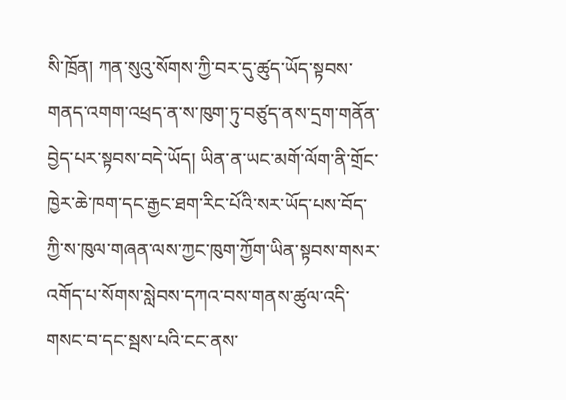སི་ཁྲོན། ཀན་སུའུ་སོགས་ཀྱི་བར་དུ་ཚུད་ཡོད་སྟབས་གནད་འགག་འཕྲད་ན་ས་ཁུག་ཏུ་བཙུད་ནས་དྲག་གནོན་བྱེད་པར་སྟབས་བདེ་ཡོད། ཡིན་ན་ཡང་མགོ་ལོག་ནི་གྲོང་ཁྱེར་ཆེ་ཁག་དང་རྒྱང་ཐག་རིང་པོའི་སར་ཡོད་པས་བོད་ཀྱི་ས་ཁུལ་གཞན་ལས་ཀྱང་ཁུག་ཀྱོག་ཡིན་སྟབས་གསར་འགོད་པ་སོགས་སླེབས་དཀའ་བས་གནས་ཚུལ་འདི་གསང་བ་དང་སྦས་པའི་ངང་ནས་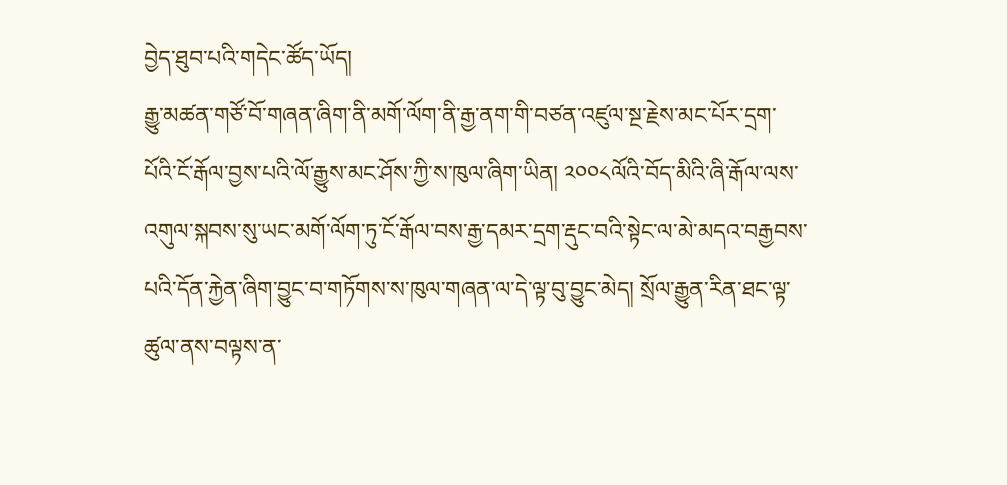བྱེད་ཐུབ་པའི་གདེང་ཚོད་ཡོད།
རྒྱུ་མཚན་གཙོ་བོ་གཞན་ཞིག་ནི་མགོ་ལོག་ནི་རྒྱ་ནག་གི་བཙན་འཛུལ་སྔ་རྗེས་མང་པོར་དྲག་པོའི་ངོ་རྒོལ་བྱས་པའི་ལོ་རྒྱུས་མང་ཤོས་ཀྱི་ས་ཁུལ་ཞིག་ཡིན། ༢༠༠༨ལོའི་བོད་མིའི་ཞི་རྒོལ་ལས་འགུལ་སྐབས་སུ་ཡང་མགོ་ལོག་ཏུ་ངོ་རྒོལ་བས་རྒྱ་དམར་དྲག་རྡུང་བའི་སྟེང་ལ་མེ་མདའ་བརྒྱབས་པའི་དོན་རྐྱེན་ཞིག་བྱུང་བ་གཏོགས་ས་ཁུལ་གཞན་ལ་དེ་ལྟ་བུ་བྱུང་མེད། སྲོལ་རྒྱུན་རིན་ཐང་ལྟ་ཚུལ་ནས་བལྟས་ན་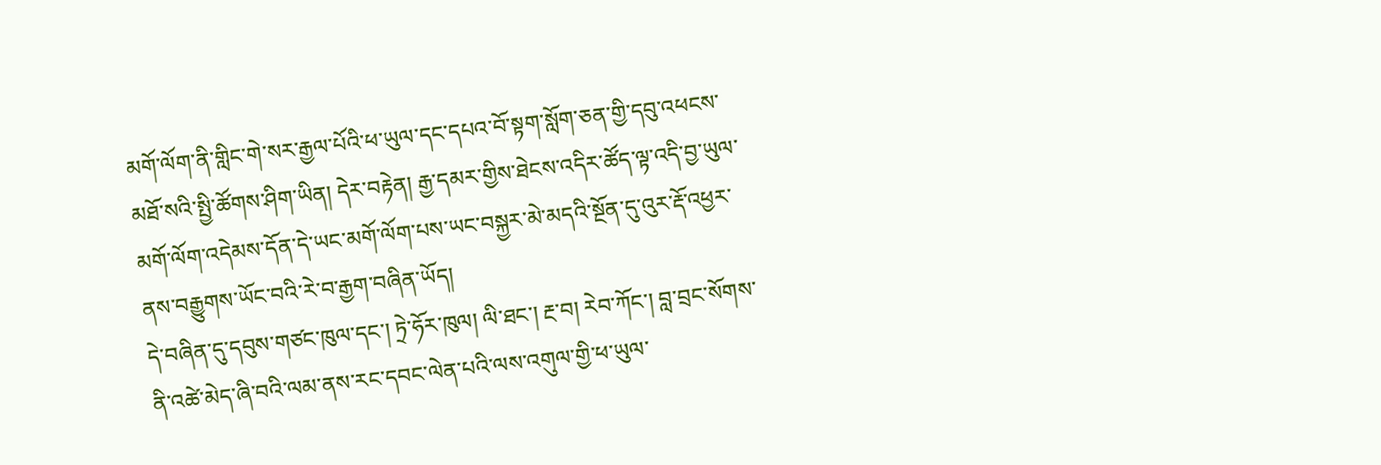མགོ་ལོག་ནི་གླིང་གེ་སར་རྒྱལ་པོའི་ཕ་ཡུལ་དང་དཔའ་བོ་སྟག་སློག་ཅན་གྱི་དབུ་འཕངས་མཐོ་སའི་སྤྱི་ཚོགས་ཤིག་ཡིན། དེར་བརྟེན། རྒྱ་དམར་གྱིས་ཐེངས་འདིར་ཚོད་ལྟ་འདི་བྱ་ཡུལ་མགོ་ལོག་འདེམས་དོན་དེ་ཡང་མགོ་ལོག་པས་ཡང་བསྐྱར་མེ་མདའི་སྔོན་དུ་འུར་རྡོ་འཕྱར་ནས་བརྒྱུགས་ཡོང་བའི་རེ་བ་རྒྱག་བཞིན་ཡོད།
དེ་བཞིན་དུ་དབུས་གཙང་ཁུལ་དང་། ཏྲེ་ཧོར་ཁུལ། ལི་ཐང་། རྔ་བ། རེབ་ཀོང་། བླ་བྲང་སོགས་ནི་འཚེ་མེད་ཞི་བའི་ལམ་ནས་རང་དབང་ལེན་པའི་ལས་འགུལ་གྱི་ཕ་ཡུལ་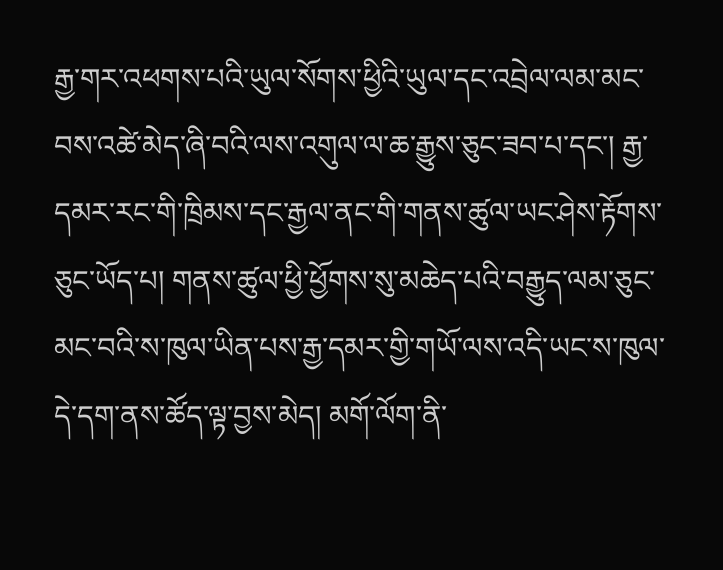རྒྱ་གར་འཕགས་པའི་ཡུལ་སོགས་ཕྱིའི་ཡུལ་དང་འབྲེལ་ལམ་མང་བས་འཚེ་མེད་ཞི་བའི་ལས་འགུལ་ལ་ཆ་རྒྱུས་ཅུང་ཟབ་པ་དང་། རྒྱ་དམར་རང་གི་ཁྲིམས་དང་རྒྱལ་ནང་གི་གནས་ཚུལ་ཡང་ཤེས་རྟོགས་ཅུང་ཡོད་པ། གནས་ཚུལ་ཕྱི་ཕྱོགས་སུ་མཆེད་པའི་བརྒྱུད་ལམ་ཅུང་མང་བའི་ས་ཁུལ་ཡིན་པས་རྒྱ་དམར་གྱི་གཡོ་ལས་འདི་ཡང་ས་ཁུལ་དེ་དག་ནས་ཚོད་ལྟ་བྱས་མེད། མགོ་ལོག་ནི་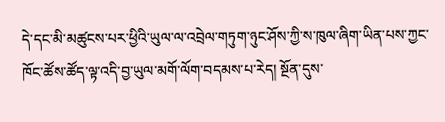དེ་དང་མི་མཚུངས་པར་ཕྱིའི་ཡུལ་ལ་འབྲེལ་གཏུག་ཉུང་ཤོས་ཀྱི་ས་ཁུལ་ཞིག་ཡིན་པས་ཀྱང་ཁོང་ཚོས་ཚོད་ལྟ་འདི་བྱ་ཡུལ་མགོ་ལོག་བདམས་པ་རེད། སྔོན་དུས་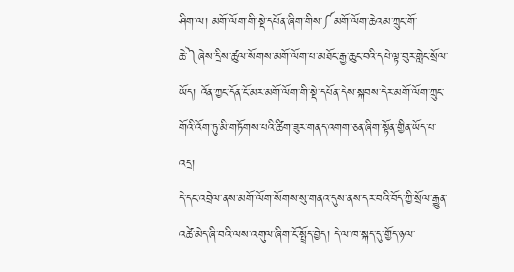ཤིག་ལ། མགོ་ལོག་གི་སྡེ་དཔོན་ཞིག་གིས་༼མགོ་ལོག་ཆེའམ་ཀྲུང་གོ་ཆེ་༽ཞེས་དྲིས་ཚུལ་སོགས་མགོ་ལོག་པ་མཐོང་རྒྱ་ཆུང་བའི་དཔེ་ལྟ་བུར་གླེང་སྲོལ་ཡོད། འོན་ཀྱང་དོན་ངོ་མར་མགོ་ལོག་གི་སྡེ་དཔོན་དེས་སྐབས་དེར་མགོ་ལོག་ཀྲུང་གོའི་འོག་ཏུ་མི་གཏོགས་པའི་ཚིག་ཟུར་གནད་འགག་ཅན་ཞིག་སྟོན་གྱིན་ཡོད་པ་འདྲ།
དེ་དང་འབྲེལ་ནས་མགོ་ལོག་སོགས་སུ་གནའ་དུས་ནས་དར་བའི་བོད་ཀྱི་སྲོལ་རྒྱུན་འཚེ་མེད་ཞི་བའི་ལས་འགུལ་ཞིག་ངོ་སྤྲོད་བྱེད། དེ་ལ་ཁ་སྐད་དུ་གྱོད་ཉལ་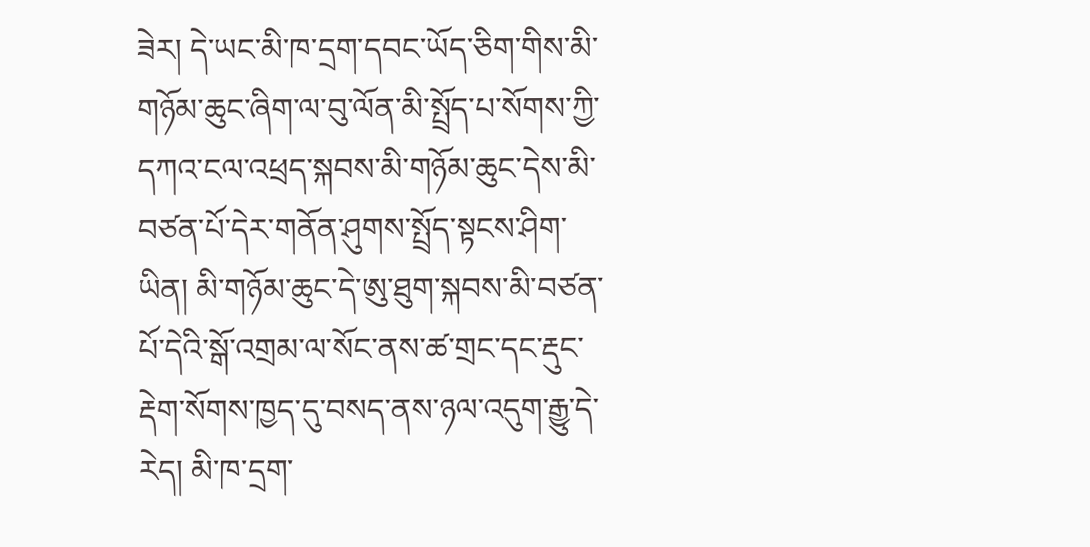ཟེར། དེ་ཡང་མི་ཁ་དྲག་དབང་ཡོད་ཅིག་གིས་མི་གཉོམ་ཆུང་ཞིག་ལ་བུ་ལོན་མི་སྤྲོད་པ་སོགས་ཀྱི་དཀའ་ངལ་འཕྲད་སྐབས་མི་གཉོམ་ཆུང་དེས་མི་བཙན་པོ་དེར་གནོན་ཤུགས་སྤྲོད་སྟངས་ཤིག་ཡིན། མི་གཉོམ་ཆུང་དེ་ཨུ་ཐུག་སྐབས་མི་བཙན་པོ་དེའི་སྒོ་འགྲམ་ལ་སོང་ནས་ཚ་གྲང་དང་རྡུང་རྡེག་སོགས་ཁྱད་དུ་བསད་ནས་ཉལ་འདུག་རྒྱུ་དེ་རེད། མི་ཁ་དྲག་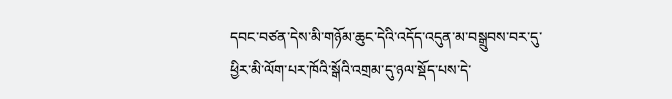དབང་བཙན་དེས་མི་གཉོམ་ཆུང་དེའི་འདོད་འདུན་མ་བསྒྲུབས་བར་དུ་ཕྱིར་མི་ལོག་པར་ཁོའི་སྒོའི་འགྲམ་དུ་ཉལ་སྡོད་པས་དེ་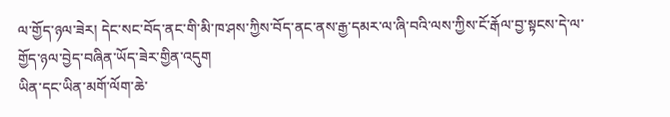ལ་གྱོད་ཉལ་ཟེར། དེང་སང་བོད་ནང་གི་མི་ཁ་ཤས་ཀྱིས་བོད་ནང་ནས་རྒྱ་དམར་ལ་ཞི་བའི་ལས་ཀྱིས་ངོ་རྒོལ་བྱ་སྟངས་དེ་ལ་གྱོད་ཉལ་བྱེད་བཞིན་ཡོད་ཟེར་གྱིན་འདུག
ཡིན་དང་ཡིན་མགོ་ལོག་ཆེ་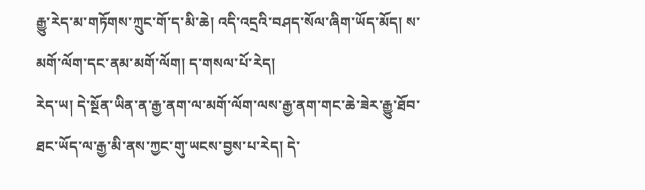རྒྱུ་རེད་མ་གཏོགས་ཀྲུང་གོ་ད་མི་ཆེ། འདི་འདྲའི་བཤད་སོལ་ཞིག་ཡོད་མོད། ས་མགོ་ལོག་དང་ནམ་མགོ་ལོག། ད་གསལ་པོ་རེད།
རེད་ཡ། དེ་སྔོན་ཡིན་ན་རྒྱ་ནག་ལ་མགོ་ལོག་ལས་རྒྱ་ནག་གང་ཆེ་ཟེར་རྒྱུ་ཐོབ་ཐང་ཡོད་ལ་རྒྱ་མི་ནས་ཀྱང་གུ་ཡངས་བྱས་པ་རེད། དེ་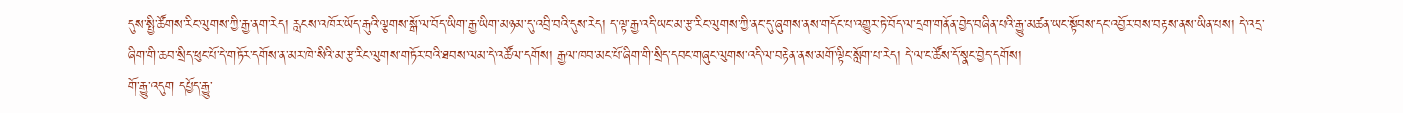དུས་སྤྱི་ཚོགས་རིང་ལུགས་ཀྱི་རྒྱ་ནག་རེད། རླངས་འཁོར་ཡོད་རྒུའི་ལྕགས་སྒོ་ལ་བོད་ཡིག་རྒྱ་ཡིག་མཉམ་དུ་འབྲི་བའི་དུས་རེད། ད་ལྟ་རྒྱ་འདི་ཡང་མ་རྩ་རིང་ལུགས་ཀྱི་ནང་དུ་ཞུགས་ནས་གདོང་པ་འགྱུར་ཏེ་བོད་ལ་དྲག་གནོན་བྱེད་བཞིན་པའི་རྒྱུ་མཚན་ཡང་སྟོབས་དང་འབྱོར་བས་བརྟས་ནས་ཡིན་པས། དེ་འདྲ་ཞིག་གི་ཆབ་སྲིད་ཕུང་པོ་དེ་གཏོར་དགོས་ན་མར་ཁེ་སིའི་མ་རྩ་རིང་ལུགས་གཏོར་བའི་ཐབས་ལམ་དེ་འཚོལ་དགོས། རྒྱལ་ཁབ་མང་པོ་ཞིག་གི་སྲིད་དབང་གཞུང་ལུགས་འདི་ལ་བརྟེན་ནས་མགོ་ལྟིང་སློག་པ་རེད། དེ་ལ་ང་ཚོས་དོ་སྣང་བྱེད་དགོས།
གོ་རྒྱུ་འདུག དཔྱོད་རྒྱུ་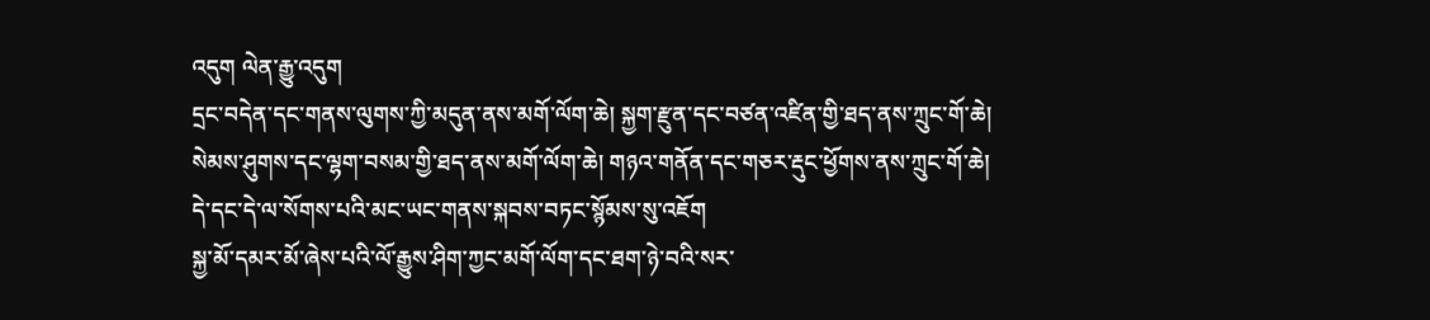འདུག ལེན་རྒྱུ་འདུག
དྲང་བདེན་དང་གནས་ལུགས་ཀྱི་མདུན་ནས་མགོ་ལོག་ཆེ། སྐྱག་རྫུན་དང་བཙན་འཛིན་གྱི་ཐད་ནས་ཀྲུང་གོ་ཆེ།
སེམས་ཤུགས་དང་ལྷག་བསམ་གྱི་ཐད་ནས་མགོ་ལོག་ཆེ། གཉའ་གནོན་དང་གཅར་རྡུང་ཕྱོགས་ནས་ཀྲུང་གོ་ཆེ།
དེ་དང་དེ་ལ་སོགས་པའི་མང་ཡང་གནས་སྐབས་བཏང་སྙོམས་སུ་འཇོག
སྐྱ་མོ་དམར་མོ་ཞེས་པའི་ལོ་རྒྱུས་ཤིག་ཀྱང་མགོ་ལོག་དང་ཐག་ཉེ་བའི་སར་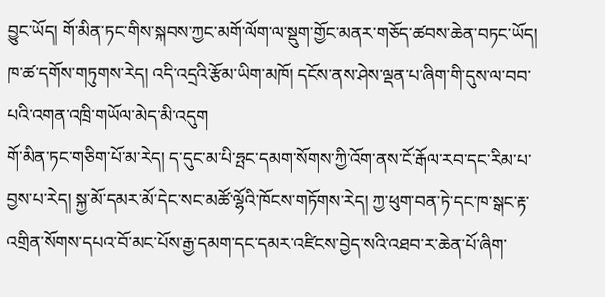བྱུང་ཡོད། གོ་མིན་ཏང་གིས་སྐབས་ཀྱང་མགོ་ལོག་ལ་སྡུག་གྱོང་མནར་གཅོད་ཚབས་ཆེན་བཏང་ཡོད།
ཁ་ཚ་དགོས་གཏུགས་རེད། འདི་འདྲའི་རྩོམ་ཡིག་མཁོ། དངོས་ནས་ཤེས་ལྡན་པ་ཞིག་གི་དུས་ལ་བབ་པའི་འགན་འཁྲི་གཡོལ་མེད་མི་འདུག
གོ་མིན་ཏང་གཅིག་པོ་མ་རེད། ད་དུང་མ་པི་ཧྤང་དམག་སོགས་ཀྱི་འོག་ནས་ངོ་རྒོལ་རབ་དང་རིམ་པ་བྱས་པ་རེད། སྐྱ་མོ་དམར་མོ་དེང་སང་མཚོ་ལྷོའི་ཁོངས་གཏོགས་རེད། ཀྱ་ཕུག་བན་ཏེ་དང་ཁ་སྒང་རྟ་འགྲིན་སོགས་དཔའ་བོ་མང་པོས་རྒྱ་དམག་དང་དམར་འཛིངས་བྱེད་སའི་འཐབ་ར་ཆེན་པོ་ཞིག་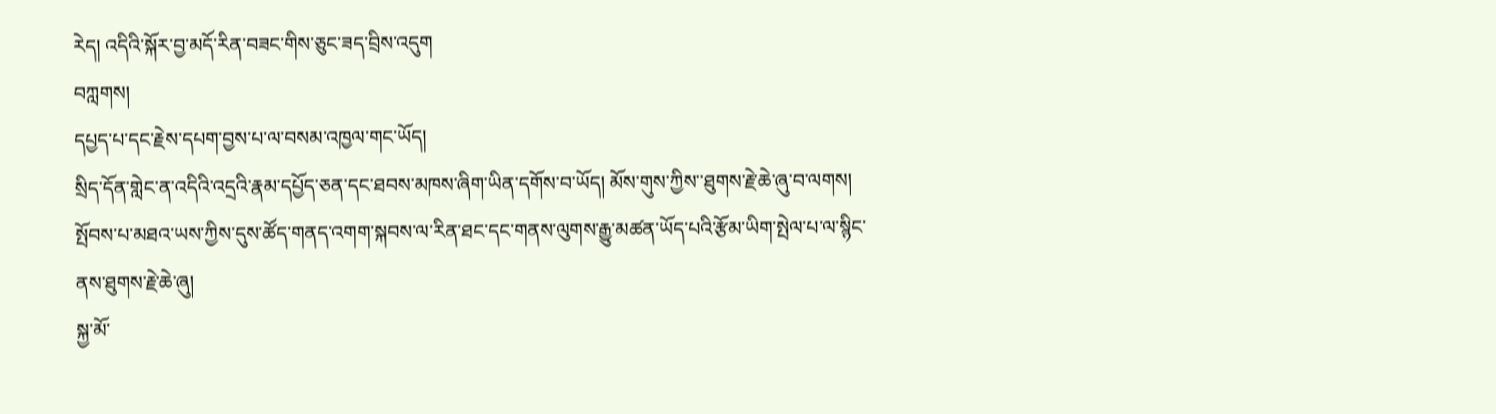རེད། འདིའི་སྐོར་བྱ་མདོ་རིན་བཟང་གིས་ཅུང་ཟད་བྲིས་འདུག
བཀླགས།
དཔྱད་པ་དང་རྗེས་དཔག་བྱས་པ་ལ་བསམ་འཁྱལ་གང་ཡོད།
སྲིད་དོན་གླེང་ན་འདིའི་འདྲའི་རྣམ་དཔྱོད་ཅན་དང་ཐབས་མཁས་ཞིག་ཡིན་དགོས་བ་ཡོད། མོས་གུས་ཀྱིས་་ཐུགས་རྗེ་ཆེ་ཞུ་བ་ལགས།
སྤོབས་པ་མཐའ་ཡས་ཀྱིས་དུས་ཚོད་གནད་འགག་སྐབས་ལ་རིན་ཐང་དང་གནས་ལུགས་རྒྱུ་མཚན་ཡོད་པའི་རྩོམ་ཡིག་སྤེལ་པ་ལ་སྙིང་ནས་ཐུགས་རྗེ་ཆེ་ཞུ།
སྐྱ་མོ་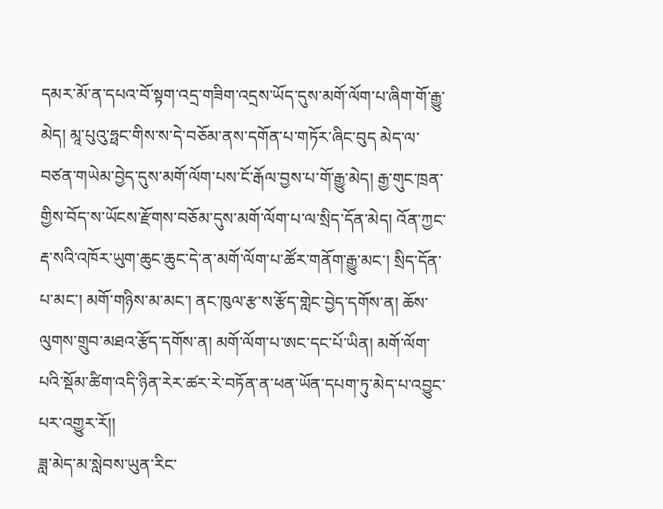དམར་མོ་ན་དཔའ་བོ་སྟག་འདྲ་གཟིག་འདྲས་ཡོད་དུས་མགོ་ལོག་པ་ཞིག་གོ་རྒྱུ་མེད། མཱ་པུའུ་ཧྥང་གིས་ས་དེ་བཅོམ་ནས་དགོན་པ་གཏོར་ཞིང་བུད མེད་ལ་བཙན་གཡེམ་བྱེད་དུས་མགོ་ལོག་པས་ངོ་རྒོལ་བྱས་པ་གོ་རྒྱུ་མེད། རྒྱ་གུང་ཁྲན་གྱིས་བོད་ས་ཡོངས་རྫོགས་བཅོམ་དུས་མགོ་ལོག་པ་ལ་སྲིད་དོན་མེད། འོན་ཀྱང་རྡ་སའི་འཁོར་ཡུག་ཆུང་ཆུང་དེ་ན་མགོ་ལོག་པ་ཚོར་གནོག་རྒྱུ་མང་། སྲིད་དོན་པ་མང་། མགོ་གཉིས་མ་མང་། ནང་ཁུལ་རྩ་ས་རྩོད་གླེང་བྱེད་དགོས་ན། ཆོས་ལུགས་གྲུབ་མཐའ་རྩོད་དགོས་ན། མགོ་ལོག་པ་ཨང་དང་པོ་ཡིན། མགོ་ལོག་པའི་སྡོམ་ཚིག་འདི་ཉིན་རེར་ཚར་རེ་བཏོན་ན་ཕན་ཡོན་དཔག་ཏུ་མེད་པ་འབྱུང་པར་འགྱུར་རོ།།
ཟླ་མེད་མ་སླེབས་ཡུན་རིང་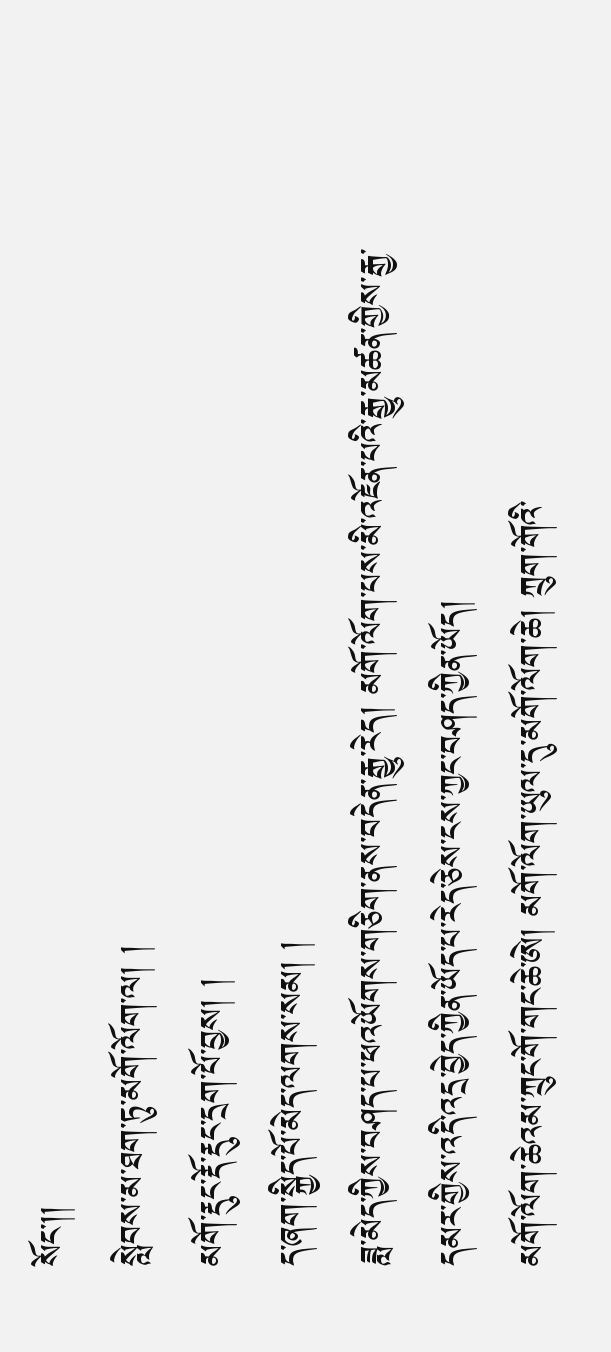སོང་།།
སླེབས་མ་ཐག་ཏུ་མགོ་ལོག་ལ། །
མགོ་རྡུང་རྡོ་རྡུང་དྲག་པོ་བྱས། །
ད་ཞག་སྐྱིད་པོ་མེད་ལགས་སམ། །
ཟླ་མེད་ཀྱིས་བཤད་པ་ཕའཡོགས་གཅིག་ནས་བདེན་རྒྱུ་རེད། མགོ་ལོག་པས་མི་འཇོན་པའི་རྒྱུ་མཚན་གྱིས་རྒྱ་དམར་གྱིས་འདི་འདྲ་བྱེད་ཀྱིན་ཡོད་པ་རེད་ཅེས་ངས་ཀྱང་བཤད་ཀྱིན་ཡོད།
མགོ་ལོག་ཆེའམ་ཀྲུང་གོ་གང་ཆེ་ཨེ། མགོ་ལོག་ཡུལ་དུ་མགོ་ལོག་ཆེ། ཀྲུག་གོའི་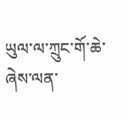ཡུལ་ལ་ཀྲུང་གོ་ཆེ་ཞེས་ལན་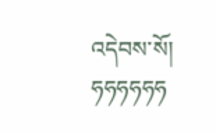འདེབས་སོ། ཧཧཧཧཧཧ